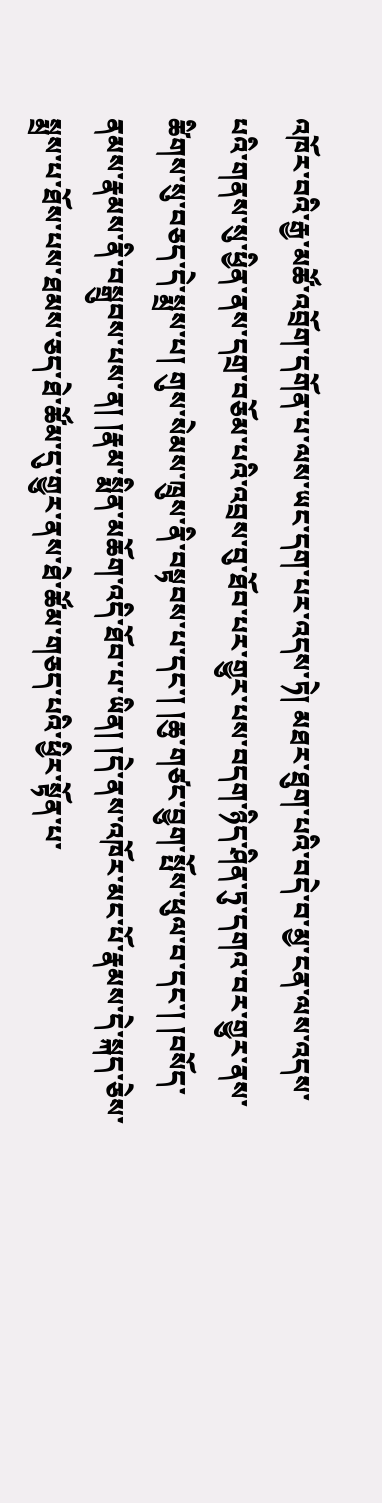འཁོར་བའི་རྒྱ་མཚོ་འབྲོག་དགོན་པ་ལས་ཡང་དག་པར་འདས་ཏེ། མཐར་ཐུག་པའི་བདེ་བ་མྱ་ངན་ལས་འདས་པའི་གནས་སུ་ཕྱིན་ནས་དགྲ་བཅོམ་པའི་འབྲས་བུ་ཐོབ་པར་གྱུར་པས་བདག་ཉིད་ཤིན་ཏུ་དགའ་བར་གྱུར་ནས་ཚིགས་སུ་བཅད་དེ་སྨྲས་པ། གུས་སེམས་ཁྲུས་ནི་བསྟབས་པ་དང་། །ཆུ་གཙང་བྱུག་སྤོས་ཕུལ་བ་དང་། །བསོད་ནམས་རྣམས་ནི་བསྒྲུབས་པས་ན། །རྣམ་སྨིན་མཆོག་འདི་ཐོབ་པ་ཡིན། །དེ་ནས་འཁོར་མང་པོ་རྣམས་དེ་སྐད་ཅེས་སྨྲས་པ་ཐོས་པས་ཐམས་ཅད་ཐེ་ཚོམ་དུ་གྱུར་ནས་ཐེ་ཚོམ་གཅད་པའི་ཕྱིར་སྟོན་པ་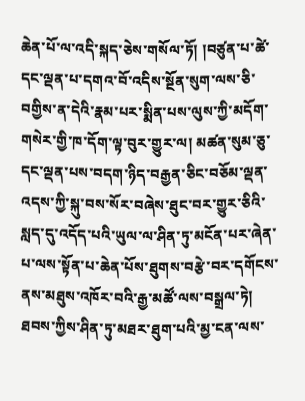ཆེན་པོ་ལ་འདི་སྐད་ཅེས་གསོལ་ཏོ། །བཙུན་པ་ཚེ་དང་ལྡན་པ་དགའ་བོ་འདིས་སྔོན་སུག་ལས་ཅི་བགྱིས་ན་དེའི་རྣམ་པར་སྨིན་པས་ལུས་ཀྱི་མདོག་གསེར་གྱི་ཁ་དོག་ལྟ་བུར་གྱུར་ལ། མཚན་སུམ་ཅུ་དང་ལྡན་པས་བདག་ཉིད་བརྒྱན་ཅིང་བཅོམ་ལྡན་འདས་ཀྱི་སྐུ་བས་སོར་བཞེས་ཐུང་བར་གྱུར་ཅིའི་སླད་དུ་འདོད་པའི་ཡུལ་ལ་ཤིན་ཏུ་མངོན་པར་ཞེན་པ་ལས་སྟོན་པ་ཆེན་པོས་ཐུགས་བརྩེ་བར་དགོངས་ནས་མཐུས་འཁོར་བའི་རྒྱ་མཚོ་ལས་བསྒྲལ་ཏེ། ཐབས་ཀྱིས་ཤིན་ཏུ་མཐར་ཐུག་པའི་མྱ་ངན་ལས་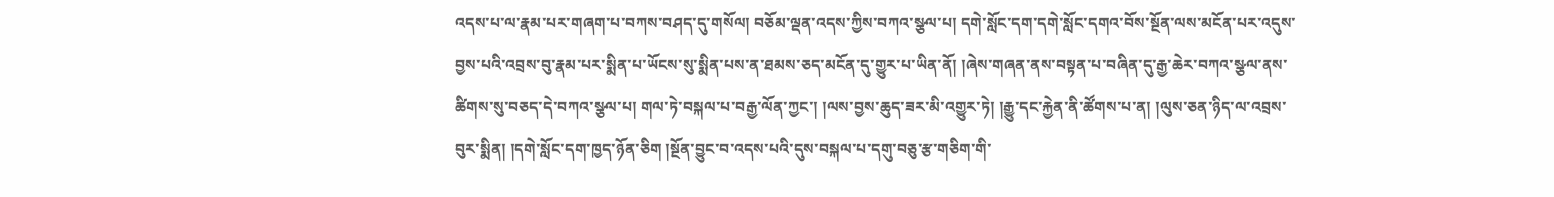འདས་པ་ལ་རྣམ་པར་གཞག་པ་བཀས་བཤད་དུ་གསོལ། བཅོམ་ལྡན་འདས་ཀྱིས་བཀའ་སྩལ་པ། དགེ་སློང་དག་དགེ་སློང་དགའ་བོས་སྔོན་ལས་མངོན་པར་འདུས་བྱས་པའི་འབྲས་བུ་རྣམ་པར་སྨིན་པ་ཡོངས་སུ་སྨིན་པས་ན་ཐམས་ཅད་མངོན་དུ་གྱུར་པ་ཡིན་ནོ། །ཞེས་གཞན་ནས་བསྟན་པ་བཞིན་དུ་རྒྱ་ཆེར་བཀའ་སྩལ་ནས་ཚིགས་སུ་བཅད་དེ་བཀའ་སྩལ་པ། གལ་ཏེ་བསྐལ་པ་བརྒྱ་ལོན་ཀྱང་། །ལས་བྱས་ཆུད་ཟར་མི་འགྱུར་ཏེ། །རྒྱུ་དང་རྐྱེན་ནི་ཚོགས་པ་ན། །ལུས་ཅན་ཉིད་ལ་འབྲས་བུར་སྨིན། །དགེ་སློང་དག་ཁྱད་ཉོན་ཅིག །སྔོན་བྱུང་བ་འདས་པའི་དུས་བསྐལ་པ་དགུ་བཅུ་རྩ་གཅིག་གི་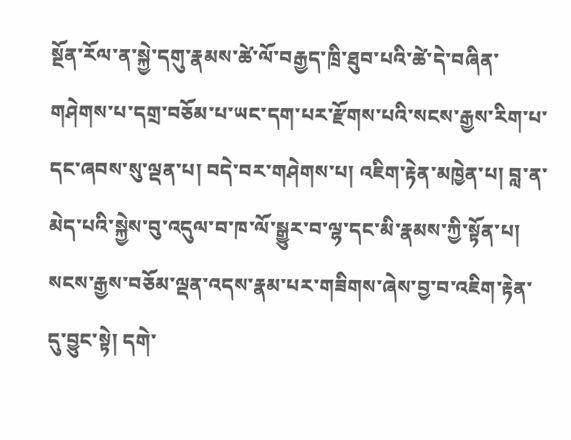སྔོན་རོལ་ན་སྐྱེ་དགུ་རྣམས་ཚེ་ལོ་བརྒྱད་ཁྲི་ཐུབ་པའི་ཚེ་དེ་བཞིན་གཤེགས་པ་དགྲ་བཅོམ་པ་ཡང་དག་པར་རྫོགས་པའི་སངས་རྒྱས་རིག་པ་དང་ཞབས་སུ་ལྡན་པ། བདེ་བར་གཤེགས་པ། འཇིག་རྟེན་མཁྱེན་པ། བླ་ན་མེད་པའི་སྐྱེས་བུ་འདུལ་བ་ཁ་ལོ་སྒྱུར་བ་ལྷ་དང་མི་རྣམས་ཀྱི་སྟོན་པ། སངས་རྒྱས་བཅོམ་ལྡན་འདས་རྣམ་པར་གཟིགས་ཞེས་བྱ་བ་འཇིག་རྟེན་དུ་བྱུང་སྟེ། དགེ་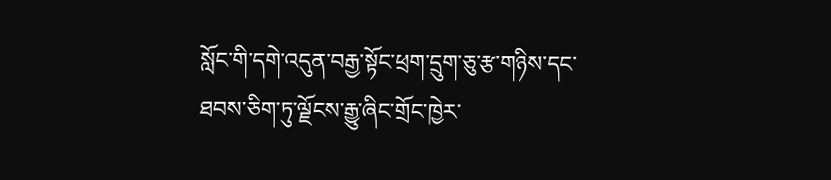སློང་གི་དགེ་འདུན་བརྒྱ་སྟོང་ཕྲག་དྲུག་ཅུ་རྩ་གཉིས་དང་ཐབས་ཅིག་ཏུ་ལྗོངས་རྒྱུ་ཞིང་གྲོང་ཁྱེར་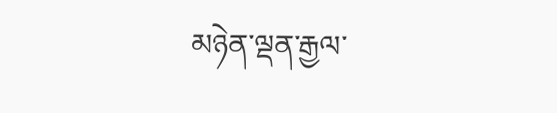མཉེན་ལྡན་རྒྱལ་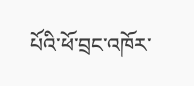པོའི་ཕོ་བྲང་འཁོར་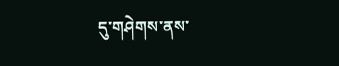དུ་གཤེགས་ནས་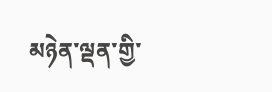མཉེན་ལྡན་གྱི་